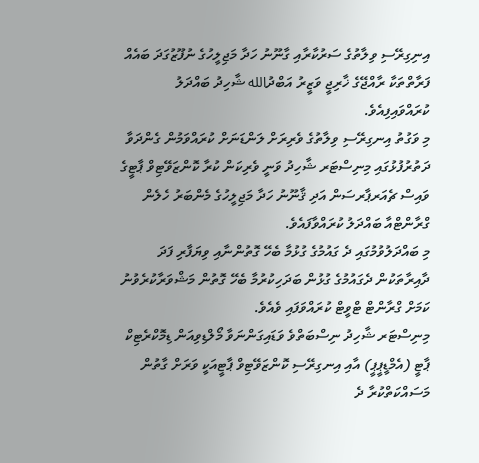އިނިގިރޭސި ވިލާތުގެ ސަރުކާރާއި ގާނޫނު ހަދާ މަޖިލީހުގެ ނުފޫޒުގަދަ ބައެއް ފަރާތްތަކާ ރާއްޖޭގެ ޚާރިޖީ ވަޒީރު އަބްދުالله ޝާހިދު ބައްދަލު ކުރައްވައިފިއެވެ.
މި ވަގުތު އިނގިރޭސި ވިލާތުގެ ވެރިރަށް ލަންޑަނަށް ކުރައްވަމުން ގެންދަވާ ދަތުރުފުޅުގައި މިނިސްޓަރ ޝާހިދު ވަނީ ވެރިކަން ކުރާ ކޮންޒަވޭޓިވް ޕާޓީގެ ވައިސް ޗެއަރޕާރސަން އަދި ޤާނޫނު ހަދާ މަޖިލީހުގެ މެންބަރު ހެލެން ގްރާންޓްއާ ބައްދަލު ކުރައްވާފައެވެ.
މި ބައްދަލުވުމުގައި ދެ ގައުމުގެ ގުޅުމާ ބެހޭ ގޮތުންނާއި ވިޔަފާރި ފަދަ ދާއިރާތަކުން ދެގައުމުގެ ގުޅުން ބަދަހިކުރުމާ ބެހޭ ގޮތުން މަޝްވަރާކުރެވުނު ކަމަށް ގްރާންޓް ޓްވީޓް ކުރައްވަފައި ވެއެވެ.
މިނިސްޓަރ ޝާހިދު ނިސްބަތްވެ ވަޑައިގަންނަވާ މޯލްޑިވިއަން ޑިމޮކްރެޓިކް ޕާޓީ (އެމްޑީޕީޕީ) އާއި އިނގިރޭސި ކޮންޒަވޭޓިވް ޕާޓީއަކީ ވަރަށް ގާތުން މަސައްކަތްކުރާ ދެ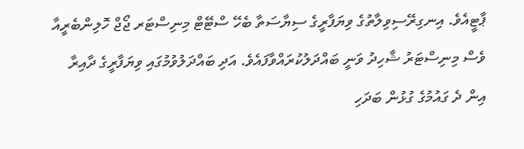ޕާޓީއެވެ. އިނގިރޭސިވިލާތުގެ ވިޔަފާރީގެ ސިޔާސަތާ ބެހޭ ސްޓޭޓް މިނިސްޓަރ ޖޯޖް ހޮލިންބެރީއާ ވެސް މިނިސްޓަރު ޝާހިދު ވަނީ ބައްދަލުކުރައްވާފައެވެ. އަދި ބައްދަލުވުމުގައި ވިޔަފާރީގެ ދާއިރާ އިން ދެ ގައުމުގެ ގުޅުން ބަދަހި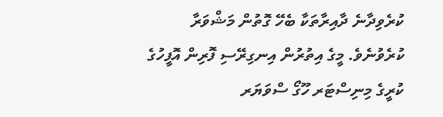ކުރެވިދާނެ ދާއިރާތަކާ ބެހޭ ގޮތުން މަޝްވަރާ ކުރެވުނެވެ. މީގެ އިތުރުން އިނގިރޭސި ފޮރިން އޮފީހުގެ ކުރީގެ މިނިސްޓަރ ހޫގޯ ސްވަޔަރ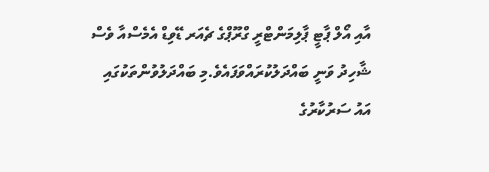އާއި އޯލް ޕާޓީ ޕާލިމަންޓްރީ ގްރޫޕްގެ ޗެއަރ ޑޭވިޑް އެމެސްއާ ވެސް ޝާހިދު ވަނީ ބައްދަލުކުރައްވަފައެވެ.މި ބައްދަލުވުންތަކުގައި އައު ސަރުކާރުގެ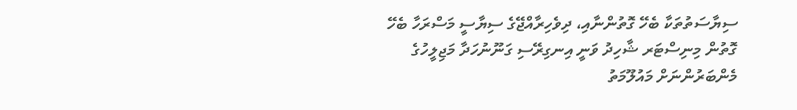ސިޔާސަތުތަކާ ބެހޭ ގޮތުންނާއި، ދިވެހިރާއްޖޭގެ ސިޔާސީ މަސްރަހާ ބެހޭ ގޮތުން މިނިސްޓަރ ޝާހިދު ވަނީ އިނގިރޭސި ގަނޫނުހަދާ މަޖިލީހުގެ މެންބަރުންނަށް މައުލޫމަތު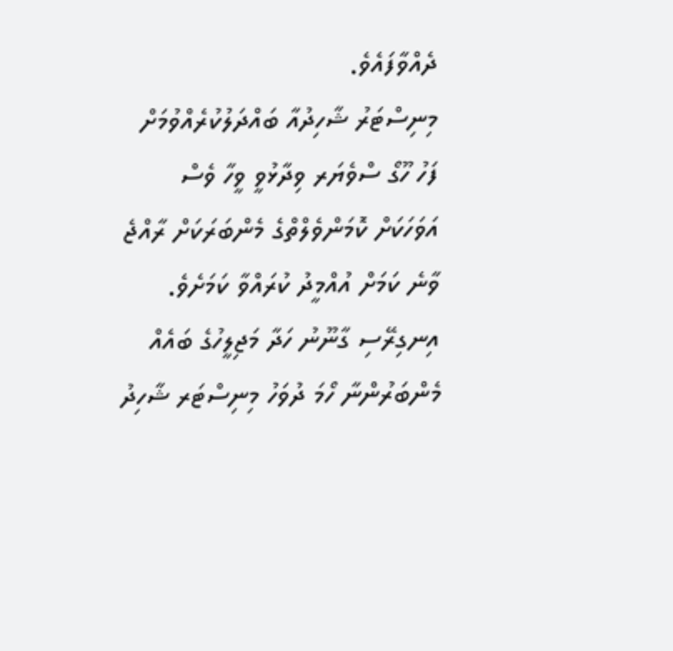ދެއްވާފައެވެ.
މިނިސްޓަރު ޝާހިދުއާ ބައްދަލުކުރެއްވުމަށް ފަހު ހޫގޯ ސްވެޔަރ ވިދާޅުވީ ވީހާ ވެސް އަވަހަކަށް ކޮމަންވެލްތްގެ މެންބަރަކަށް ރާއްޖެ ވާނެ ކަމަށް އުއްމީދު ކުރައްވާ ކަމަށެވެ. އިނގިރޭސި ގާނޫނު ހަދާ މަޖިލީހުގެ ބައެއް މެންބަރުންނާ ހޯމަ ދުވަހު މިނިސްޓަރ ޝާހިދު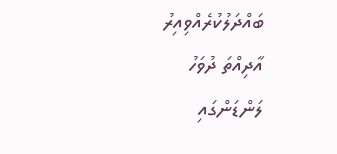ބައްދަލުކުރެއްވިއިރު އާދިއްތަ ދުވަހު ލަންޑަންގައި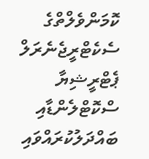ކޮމަންވެލްތްގެ ސެކެޓްރީޖެނެރަލް ޕެޓްރީޝިޔާ ސްކޮޓްލެންޑާއި ބައްދަލުކުރައްވައި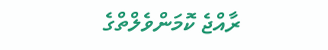ރާއްޖެ ކޮމަންވެލްތްގެ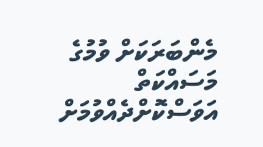މެންބަރަކަށް ވުމުގެ މަސައްކަތް އަވަސްކޮށްދެއްވުމަށް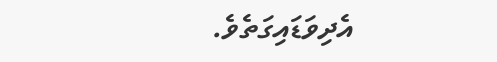އެދިވަޑައިގަތެވެ.